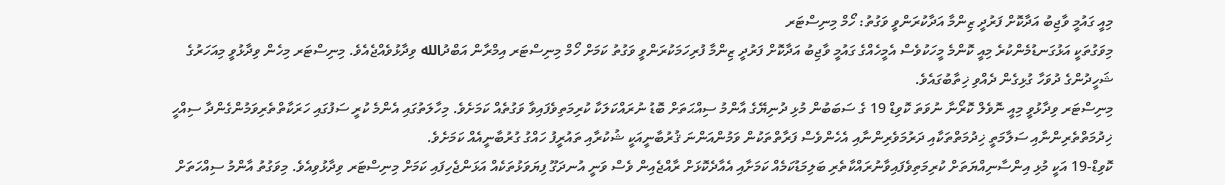މިއީ ގައުމީ ވާޖިބު އަދާކޮށް ފަރުދީ ޒިންމާ އަދާކުރަންވީ ވަގުތު: ހޯމް މިނިސްޓަރ
މިވަގުތަކީ އަޅުގަނޑުމެންކުރެ މިއީ ކޮންމެ މީހަކުވެސް އެމީހެއްގެ ގައުމީ ވާޖިބު އަދާކޮށް ފަރުދީ ޒިންމާ ފުރިހަމަކުރަންވީ ވަގުތު ކަމަށް ހޯމް މިނިސްޓަރ އިމްރާން އަބްދުالله ވިދާޅުވެއްޖެއެވެ. މިނިސްޓަރ މިހެން ވިދާޅުވީ މިއަހަރުގެ ޝަހީދުންގެ ދުވަހާ ގުޅިގެން ދެއްވި ޚިތާބުގައެވެ.
މިނިސްޓަރ ވިދާޅުވީ މިއީ ނޮވެލް ކޮރޯނާ ނުވަތަ ކޮވިޑް 19 ގެ ސަބަބުން މުޅި ދުނިޔޭގެ އާންމު ސިއްޙަތަށް ބޮޑު ނުރައްކަލަކާ ކުރިމަތިވެފައިވާ ވަގުތެއް ކަމަށެވެ. މިހާލަތުގައި އެންމެ ކުރީ ސަފުގައި ހަރަކާތްތެރިވަމުންގެންދާ ސިއްހީ ޚިދުމަތްތެރިންނާއި ސަލާމަތީ ޚިދުމަތްތަކާއި ދަރުމަވެރިންނާއި އެހެންވެސް ފަރާތްތަކުން ވަމުންއަންނަ ޤުރުބާނީއަކީ ޝުކުރާއި ތައުރީފު ހައްގު ގުރުބާނީއެއް ކަމަށެވެ.
ކޮވިޑް-19 އަކީ މުޅި އިންސާނިއްޔަތަށް ކުރިމަތިވެފައިވާނުރައްކާތެރި ބަލިމަޑުކަމެއް ކަމަށާއި އެއާދެކޮޅަށް ރާއްޖެއިން ވެސް ވަނީ އުނދަގޫ ފިޔަވަޅުތަކެއް އަޅަންޖެހިފައި ކަމަށް މިނިސްޓަރ ވިދާޅުވިއެވެ. މިވަގުތު އާންމު ސިއްހަތަށް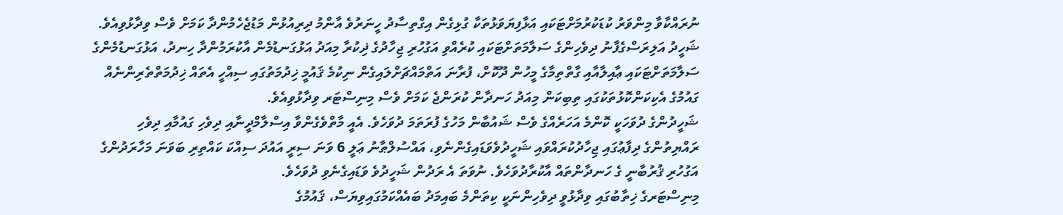ނުރައްކާވާ މިންވަރު ކުޑަކުރުމަށްޓަކައި އަޅާފިޔަވަޅުތަކާ ގުޅިގެން އިގްތިސާދު ހީނަރުވެ އާންމު ދިރިއުޅުން މަޑުޖެހެމުންދާ ކަމަށް ވެސް ވިދާޅުވިއެވެ.
ޝަހީދު އަލިރަސްގެފާނު ދިވެހިންގެ ސަލާމަތަށްޓަކައި ކުރެއްވި އަގުހުރި ޖިހާދުގެ ޛިކުރާ މިއަދު އަޅުގަނޑުމެން އާކުރަމުންދާ ހިނދު، އަޅުގަނޑުމެންގެ ސަލާމަތަށްޓަކައި ޢާއިލާއާއި ގާތްތިމާގެ މީހުން ދޫކޮށް، ފުރާނަ އަތްމައްޗަށްލައިގެން ނިކުމެ ޤައުމީ ޚިދުމަތުގައި ސިއްހީ އެތައް ޚިދުމަތްތެރިންނެއް ގައުމުގެ އެކިކަންކޮޅުތަކުގައި ތިބިކަން މިއަދު ހަނދާން ކުރަންޖެ ކަމަށް ވެސް މިނިސްޓަރ ވިދާޅުވިއެވެ.
ޝަހީދުންގެ ދުވަހަކީ ކޮންމެ އަހަރެއްގެ ވެސް ޝައުބާން މަހުގެ ފުރަތަމަ ދުވަހެވެ. އެއީ މާތްވެގެންވާ އިސްލާމްދީނާއި ދިވެހި ގައުމާއި ދިވެހި ރައްޔިތުންގެ ދިފާޢުގައި ޖިހާދުކުރައްވައި ޝަހީދުވެވަޑައިގެންނެވި، އައްސުލްޠާނު ޢަލީ 6 ވަނަ ސިރީ އައުދަ ސިއްކަ ކައްތިރި ބަވަނަ މަހާރަދުންގެ އަގުހުރި ޤުރުބާނީ ގެ ހަނދާންތައް އާކުރާދުވަހެވެ. ނުވަތަ އެ ރަދުން ޝަހީދުވެ ވަޑައިގެނެވި ދުވަހެވެ.
މިނިސްޓަރގެ ޚިތާބުގައި ވިދާޅުވީ ދިވެހިންނަކީ ކިތަންމެ ބައިމަދު ބައެއްކަމުގައިވިޔަސް، ޤައުމުގެ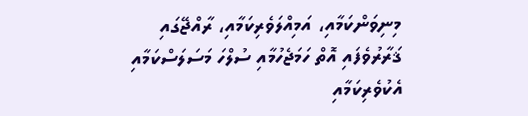މިނިވަންކަމާއި، އަމިއްލަވެރިކަމާއި، ރާއްޖޭގައި ޤަރާރުވެފައި އޮތް ހަމަޖެހުމާއި ސުލްހަ މަސަލަސްކަމާއި އެކުވެރިކަމާއި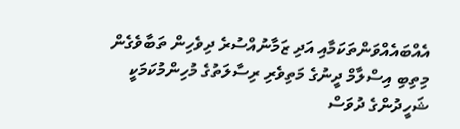އެއްބައެއްވަންތަކަމާއި އަދި ޒަމާނުއްސުރެ ދިވެހިން ތަބާވެގެން މިތިބި އިސްލާމް ދީނުގެ މަތިވެރި ރިސާލަތުގެ މުހިންމުކަމަކީ ޝަހީދުންގެ ދުވަސް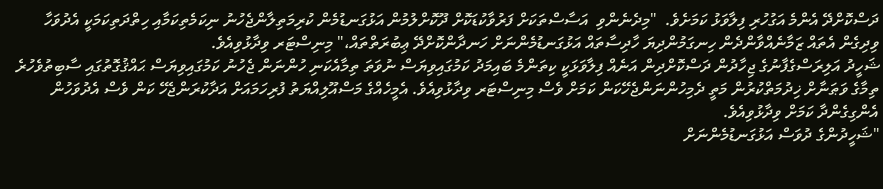ދަސްކޮށްދޭ އެންމެ އަގުހުރި ފިލާވަޅު ކަމަށެވެ.  "މިދެނެންވި  އަސާސްތަކަށް ފަރުވާކުޑަކޮށް ދޫކޮށްލުމުން އަޅުގަނޑުމެން ކުރިމަތިލާންޖެހުނު ނިކަމެތިކަމާއި ހިތްދަތިކަމަކީ އެދުވަހާ ވިދިގެން އެތައް ޒަމާނެއްވާންދެން ހިނގަމުންދިޔަ ހާދިސާތައް އަޅުގަނޑުމެންނަށް ހަނދާންކޮށްދޭ ޢިބުރަތްތައް،" މިނިސްޓަރ ވިދާޅުވިއެވެ.
ޝަހީދު އަލިރަސްގެފާނުގެ ޖިހާދުން ދަސްކޮށްދިން އަނެއް ފިލާވަޅަކީ ކިތަންމެ ބައިމަދު ކަމުގައިވިޔަސް ނުވަތަ ތިމާއެކަނި ހުންނަން ޖެހުނު ކަމުގައިވިޔަސް ޙައްޤުގޮތުގައި ސާބިތުވެހުރެ ތިމާގެ ވަޠަނާށް ޚިދުމަތްކުރުން މަތީ ދެމިހުންނަންޖެހޭކަން ކަމަށް ވެސް މިނިސްޓަރ ވިދާޅުވިއެވެ. އެމީހެއްގެ މަސްއޫލިއްޔަތު ފުރިހަމައަށް އަދާކުރަންޖެހޭ ކަން ވެސް އެދުވަހުން އެންގިގެންދާ ކަމަށް ވިދާޅުވިއެވެ.
"ޝަހީދުންގެ ދުވަސް އަޅުގަނޑުމެންނަށް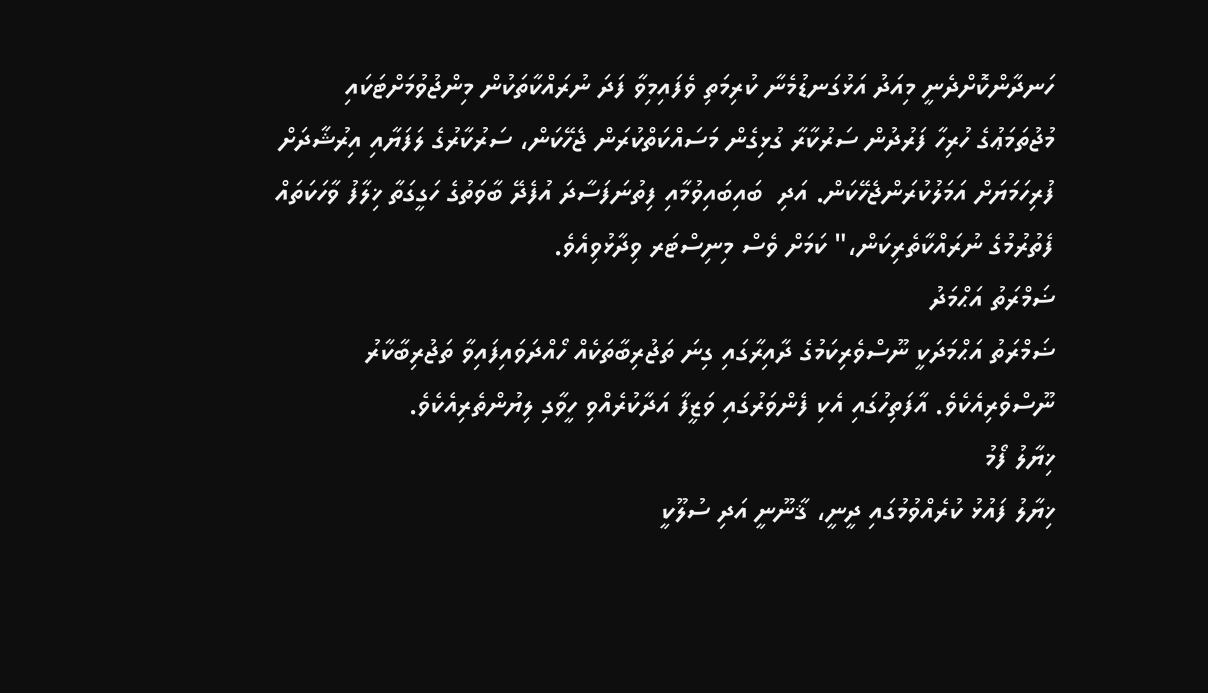ހަނދާންކޮށްދެނީ މިއަދު އަޅުގަނޑުމެނާ ކުރިމަތި ވެފައިމިވާ ފަދަ ނުރައްކާތަކުން މިންޖުވުމަށްޓަކައި މުޖުތަމަޢުގެ ހުރިހާ ފަރުދުން ސަރުކާރާ ގުޅިގެން މަސައްކަތްކުރަން ޖެހޭކަން، ސަރުކާރުގެ ލަފަޔާއި އިރުޝާދަށް ފުރިހަމަޔަށް އަމަލުކުރަންޖެހޭކަން. އަދި  ބައިބައިވުމާއި ފިތުނަފަސާދަ އުފެދޭ ބާވަތުގެ ހަގީގަތާ ޚިލާފު ވާހަކަތައް ފެތުރުމުގެ ނުރައްކާތެރިކަން،" ކަމަށް ވެސް މިނިސްޓަރ ވިދާޅުވިއެވެ.
ޟަމްރަތު އަޙްމަދު
ޟަމްރަތު އަޙްމަދަކީ ނޫސްވެރިކަމުގެ ދާއިރާގައި ގިނަ ތަޖުރިބާތަކެއް ހޯއްދަވައިފައިވާ ތަޖުރިބާކާރު ނޫސްވެރިއެކެވެ. އާފަތިހުގައި އެކި ފެންވަރުގައި ވަޒީފާ އަދާކުރެއްވި ހީވާގި ލިޔުންތެރިއެކެވެ.
ޚިޔާލު ފޯމު
ޚިޔާލު ފައުޅު ކުރެއްވުމުގައި ދީނީ، ޤާނޫނީ އަދި ސުލޫކީ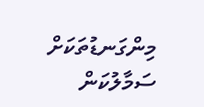މިންގަނޑުތަކަށް ސަމާލުކަން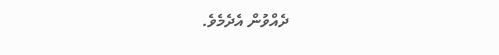ދެއްވުން އެދެމެވެ.